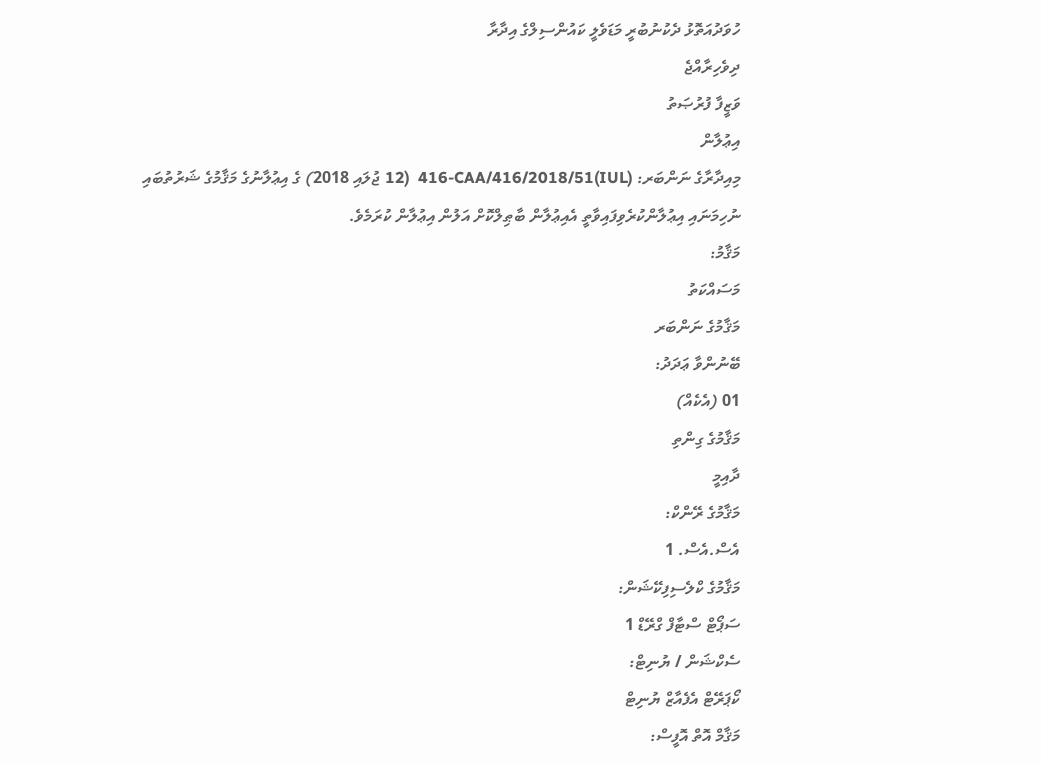ހުވަދުއަތޮޅު ދެކުނުބުރީ މަޑަވެލީ ކައުންސިލްގެ އިދާރާ
ދިވެހިރާއްޖެ
ވަޒީފާ ފުރުޞަތު
އިޢުލާން
މިއިދާރާގެ ނަންބަރ: (IUL)416-CAA/416/2018/51  (12 ޖުލައި 2018) ގެ އިޢުލާނުގެ މަޤާމުގެ ޝަރުތުބައި ނުހިމަނައި އިޢުލާންކުރެވިފައިވާތީ އެއިޢުލާން ބާޠިލްކޮށް އަލުން އިޢުލާން ކުރަމެވެ.
މަޤާމު:
މަސައްކަތު
މަޤާމުގެ ނަންބަރ
ބޭނުންވާ ޢަދަދު:
01 (އެކެއް)
މަޤާމުގެ ގިންތި
ދާއިމީ
މަޤާމުގެ ރޭންކް:
އެސް.އެސް. 1
މަޤާމުގެ ކްލެސިފިކޭޝަން:
ސަޕޯޓް ސްޓާފް ގްރޭޑް 1
ސެކްޝަން / ޔުނިޓް:
ކޯޕަރޭޓް އެފެއާޒް ޔުނިޓް
މަޤާމް އޮތް އޮފީސް: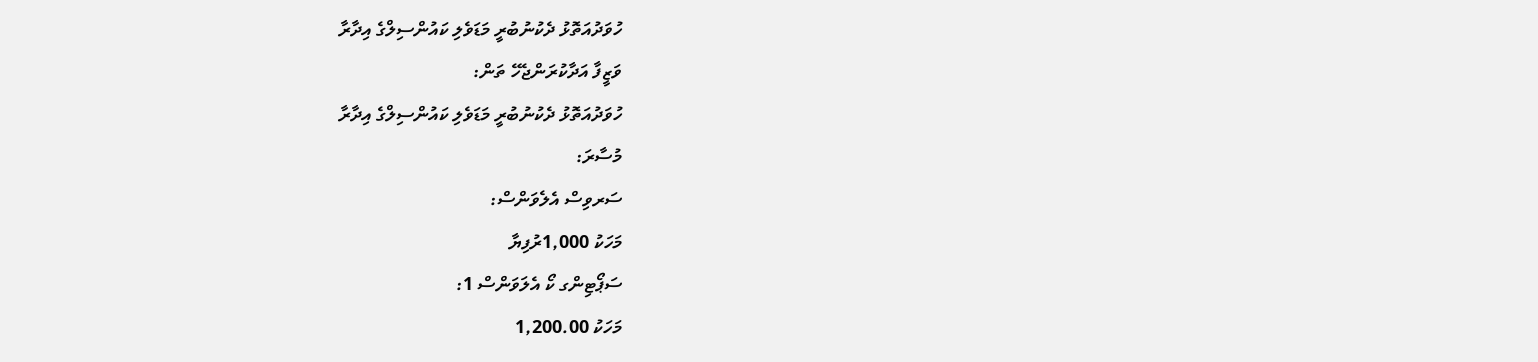ހުވަދުއަތޮޅު ދެކުނުބުރީ މަޑަވެލި ކައުންސިލްގެ އިދާރާ
ވަޒީފާ އަދާކުރަންޖެހޭ ތަން:
ހުވަދުއަތޮޅު ދެކުނުބުރީ މަޑަވެލި ކައުންސިލްގެ އިދާރާ
މުސާރަ:
ސަރވިސް އެލެވަންސް:
މަހަކު 1,000ރުފިޔާ
ސަޕޯޓިންގ ކޯ އެލަވަންސް 1:
މަހަކު 1,200.00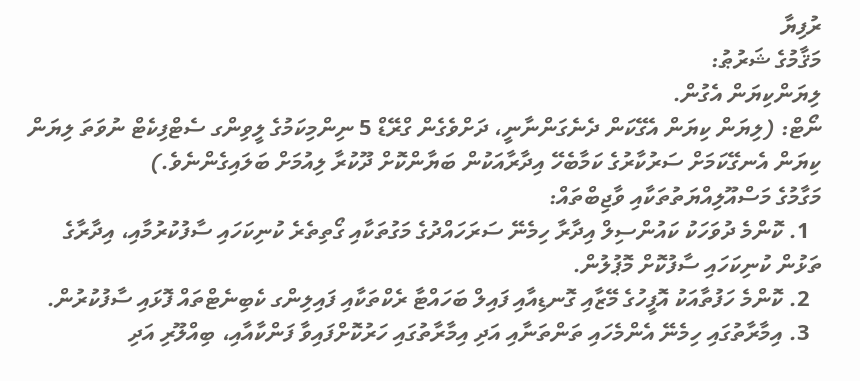ރުފިޔާ
މަޤާމުގެ ޝަރުޠު:
ލިޔަންކިޔަން އެގުން.
ނޯޓް: (ލިޔަން ކިޔަން އެގޭކަން ދެނެގަންނާނީ، ދަށްވެގެން ގްރޭޑް 5 ނިންމިކަމުގެ ލީވިންގ ސެޓްފިކެޓް ނުވަތަ ލިޔަން ކިޔަން އެނގޭކަމަށް ސަރުކާރުގެ ކަމާބެހޭ އިދާރާއަކުން ބަޔާންކޮށް ދޫކުރާ ލިއުމަށް ބަލައިގެންނެވެ.)
މަގާމުގެ މަސްއޫލިއްޔަތުތަކާއި ވާޖިބްތައް:
  1. ކޮންމެ ދުވަހަކު ކައުންސިލް އިދާރާ ހިމެނޭ ސަރަހައްދުގެ މަގުތަކާއި ގޯތިތެރެ ކުނިކަހައި ސާފުކުރުމާއި، އިދާރާގެ ތަޅުން ކުނިކަހައި ސާފުކޮށް މޮޕުލުން.
  2. ކޮންމެ ހަފުތާއަކު އޮފީހުގެ މޭޒާއި ގޮނޑިއާއި ފައިލް ބަހައްޓާ ރެކްތަކާއި ފައިލިންގ ކެބިނެޓްތައް ފޮޅައި ސާފުކުރުން.
  3. އިމާރާތުގައި ހިމެނޭ އެންމެހައި ތަންތަނާއި އަދި އިމާރާތުގައި ހަރުކޮށްފައިވާ ފަންކާއާއި، ބިއްލޫރި އަދި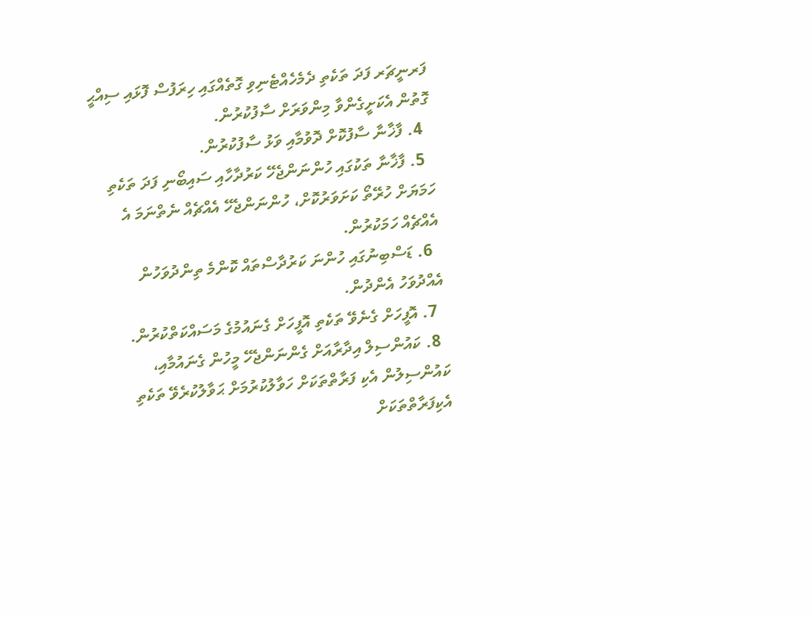ފަރނީޗަރ ފަދަ ތަކެތި ދެމެހެއްޓެނިވި ގޮތެއްގައި ހިރަފުސް ފޮޅައި ސިއްޙީ ގޮތުން އެކަށީގެންވާ މިންވަރަށް ސާފުކުރުން.
  4. ފާޚާނާ ސާފުކޮށް ދޮވުމާއި ވަޅު ސާފުކުރުން.
  5. ފާޚާނާ ތަކުގައި ހުންނަންޖެހޭ ކަރުދާހާއި ސައިބޯނި ފަދަ ތަކެތި ހަމަޔަށް ހުރޭތޯ ކަށަވަރުކޮށް، ހުންނަންޖެހޭ އެއްޗެއް ނެތްނަމަ އެ އެއްޗެއް ހަމަކުރުން.
  6. ޑަސްބިނުގައި ހުންނަ ކަރުދާސްތައް ކޮންމެ ތިންދުވަހުން އެއްދުވަހު އެންދުން.
  7. އޮފީހަށް ގެނެވޭ ތަކެތި އޮފީހަށް ގެނައުމުގެ މަސައްކަތްކުރުން.
  8. ކައުންސިލް އިދާރާއަށް ގެންނަންޖެހޭ މީހުން ގެނައުމާއި، ކައުންސިލުން އެކި ފަރާތްތަކަށް ހަވާލުކުރުމަށް ޙަވާލުކުރެވޭ ތަކެތި އެކިފަރާތްތަކަށް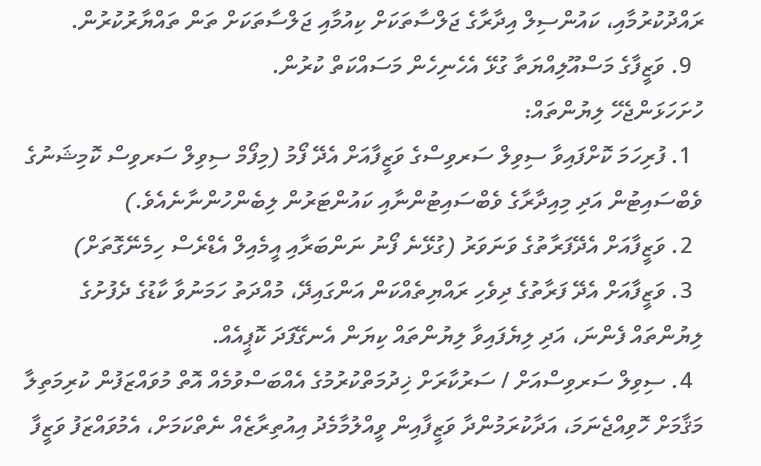ރައްދުކުރުމާއި، ކައުންސިލް އިދާރާގެ ޖަލްސާތަކަށް ކިއުމާއި ޖަލްސާތަކަށް ތަން ތައްޔާރުކުރުން.
  9. ވަޒީފާގެ މަސްއޫލިއްޔަތާ ގުޅޭ އެހެނިހެން މަސައްކަތް ކުރުން.
ހުށަހަޅަންޖެހޭ ލިޔުންތައް:
  1. ފުރިހަމަ ކޮށްފައިވާ ސިވިލް ސަރވިސްގެ ވަޒީފާއަށް އެދޭ ފޯމު (މިފޯމް ސިވިލް ސަރވިސް ކޮމިޝަނުގެ ވެބްސައިޓުން އަދި މިއިދާރާގެ ވެބްސައިޓުންނާއި ކައުންޓަރުން ލިބެންހުންނާނެއެވެ.)
  2. ވަޒީފާއަށް އެދޭފަރާތުގެ ވަނަވަރު (ގުޅޭނެ ފޯނު ނަންބަރާއި އީމެއިލް އެޑްރެސް ހިމެނޭގޮތަށް)
  3. ވަޒީފާއަށް އެދޭ ފަރާތުގެ ދިވެހި ރައްޔިތެއްކަން އަންގައިދޭ، މުއްދަތު ހަމަނުވާ ކާޑުގެ ދެފުށުގެ ލިޔުންތައް ފެންނަ، އަދި ލިޔެފައިވާ ލިޔުންތައް ކިޔަން އެނގޭފަދަ ކޮޕީއެއް.
  4. ސިވިލް ސަރވިސްއަށް / ސަރުކާރަށް ޚިދުމަތްކުރުމުގެ އެއްބަސްވުމެއް އޮތް މުވައްޒަފުން ކުރިމަތިލާ މަޤާމަށް ހޮވިއްޖެނަމަ، އަދާކުރަމުންދާ ވަޒީފާއިން ވީއްލުމާމެދު އިއުތިރާޒެއް ނެތްކަމަށް، އެމުވައްޒަފު ވަޒީފާ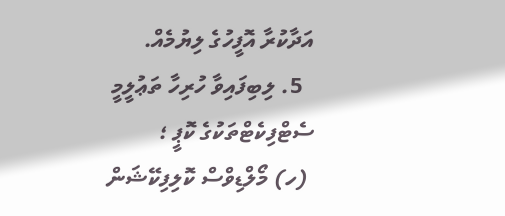އަދާކުރާ އޮފީހުގެ ލިޔުމެއް.
  5. ލިބިފައިވާ ހުރިހާ ތަޢުލީމީ ސެޓްފިކެޓްތަކުގެ ކޮޕީ ؛
 (ހ) މޯލްޑިވްސް ކޮލިފިކޭޝަން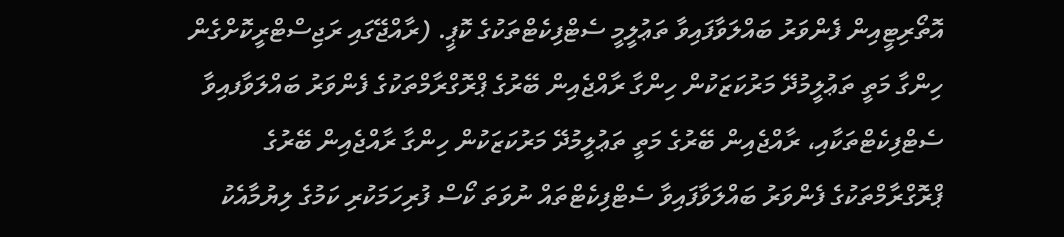އޮތޯރިޓީއިން ފެންވަރު ބައްލަވާފައިވާ ތަޢުލީމީ ސެޓްފިކެޓްތަކުގެ ކޮޕީ. (ރާއްޖޭގައި ރަޖިސްޓްރީކޮށްގެން ހިންގާ މަތީ ތަޢުލީމުދޭ މަރުކަޒަކުން ހިންގާ ރާއްޖެއިން ބޭރުގެ ޕްރޮގްރާމްތަކުގެ ފެންވަރު ބައްލަވާފއިވާ ސެޓްފިކެޓްތަކާއި، ރާއްޖެއިން ބޭރުގެ މަތީ ތަޢުލީމުދޭ މަރުކަޒަކުން ހިންގާ ރާއްޖެއިން ބޭރުގެ ޕްރޮގްރާމްތަކުގެ ފެންވަރު ބައްލަވާފައިވާ ސެޓްފިކެޓްތައް ނުވަތަ ކޯސް ފުރިހަމަކުރި ކަމުގެ ލިޔުމާއެކު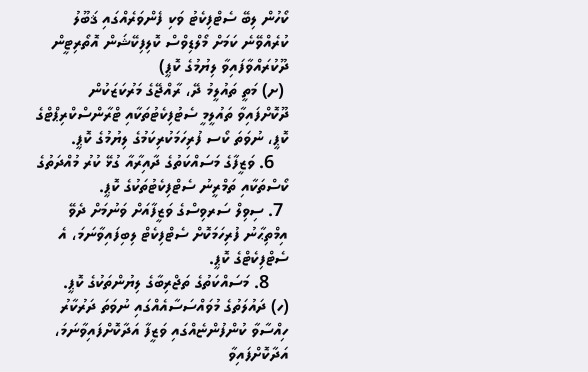ކޯހުން ލިބޭ ސެޓްފިކެޓު ވަކި ފެންވަރެއްގައި ޤަބޫލު ކުރެއްވޭނެ ކަމަށް މޯލްޑިވްސް ކޮލިފިކޭޝަން އޮތޯރިޓީން ދޫކުރައްވާފައިވާ ލިޔުމުގެ ކޮޕީ)
 (ށ) މަތީ ތައުލީމު ދޭ، ރާއްޖޭގެ މަރުކަޒަކުން ދޫކޮށްފައިވާ ތައުލީމީ ސެޓުފިކެޓުތަކާއި ޓްރާންސްކްރިޕްޓްގެ ކޮޕީ، ނުވަތަ ކޯސ ފުރިހަމަކުރިކަމުގެ ލިޔުމުގެ ކޮޕީ.
   6. ވަޒީފާގެ މަސައްކަތުގެ ދާއިރާއާ ގުޅޭ ކުރު މުއްދަތުގެ ކޯސްތަކާއި ތަމްރީނު ސެޓްފިކެޓުތަކުގެ ކޮޕީ.
 7. ސިވިލް ސަރވިސްގެ ވަޒީފާއަށް ވަނުމަށް ދެވޭ އިމްތިޙާނު ފުރިހަމަކޮށް ސެޓްފިކެޓް ލިބިފައިވާނަމަ، އެ ސެޓްފިކެޓްގެ ކޮޕީ.
    8. މަސައްކަތުގެ ތަޖްރިބާގެ ލިޔުންތަކުގެ ކޮޕީ.
(ހ) ދައުލަތުގެ މުވައްސަސާއެއްގައި ނުވަތަ ދަރުކާރު ހިއްސާވާ ކުންފުންޏެއްގައި ވަޒީފާ އަދާކޮށްފައިވާނަމަ، އަދާކޮށްފައިވާ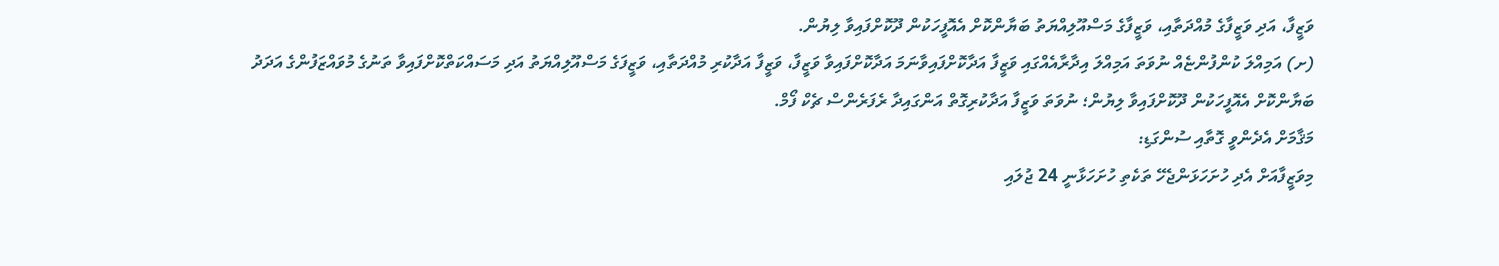ވަޒީފާ، އަދި ވަޒީފާގެ މުއްދަތާއި، ވަޒީފާގެ މަސްއޫލިއްޔަތު ބަޔާންކޮށް އެއޮފީހަކުން ދޫކޮށްފައިވާ ލިޔުން.
(ށ) އަމިއްލަ ކުންފުންޏެއް ނުވަތަ އަމިއްލަ އިދާރާއެއްގައި ވަޒީފާ އަދާކޮށްފައިވާނަމަ އަދާކޮށްފައިވާ ވަޒީފާ، ވަޒީފާ އަދާކުރި މުއްދަތާއި، ވަޒީފަގެ މަސްއޫލިއްޔަތު އަދި މަސައްކަތްކޮށްފައިވާ ތަނުގެ މުވައްޒަފުންގެ އަދަދު ބަޔާންކޮށް އެއޮފީހަކުން ދޫކޮށްފައިވާ ލިޔުން؛ ނުވަތަ ވަޒީފާ އަދާކުރިގޮތް އަންގައިދާ ރެފަރެންސް ޗެކް ފޯމް.
މަޤާމަށް އެދެންވީ ގޮތާއި ސުންގަޑި:
މިވަޒީފާއަށް އެދި ހުށަހަޅަންޖެހޭ ތަކެތި ހުށަހަޅާނީ 24 ޖުލައި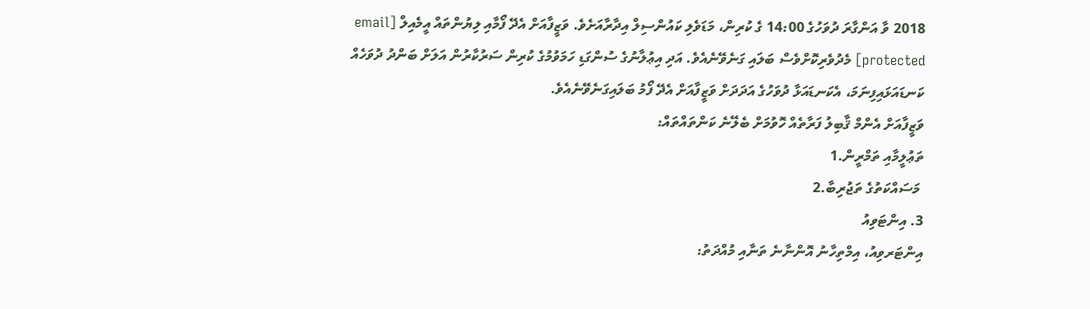2018 ވާ އަންގާރަ ދުވަހުގެ 14:00 ގެ ކުރިން، މަޑަވެލި ކައުންސިލް އިދާރާއަށެވެ. ވަޒީފާއަށް އެދޭ ފޯމާއި ލިޔުންތައް އީމެއިލް [email protected] މެދުވެރިކޮށްވެސް ބަލައި ގަނެވޭނެއެވެ. އަދި އިޢުލާނުގެ ސުންގަޑި ހަމަވުމުގެ ކުރިން ސަރުކާރުން އަލަށް ބަންދު ދުވަހެއް ކަނޑައަޅައިފިނަމަ، އެކަނޑައަޅާ ދުވަހުގެ އަދަދަށް ވަޒީފާއަށް އެދޭ ފޯމު ބަލައިގަނެވޭނެއެވެ.
ވަޒީފާއަށް އެންމް ޤާބިލު ފަރާތެއް ހޮވުމަށް ބެލޭނެ ކަންތައްތައް:
ތަޢުލީމާއި ތަމްރީން.1
 މަސައްކަތުގެ ތަޖުރިބާ.2
3. އިންޓަވިއު
އިންޓަރވިއު، އިމްތިހާނު އޮންނާނެ ތަނާއި މުއްދަތު: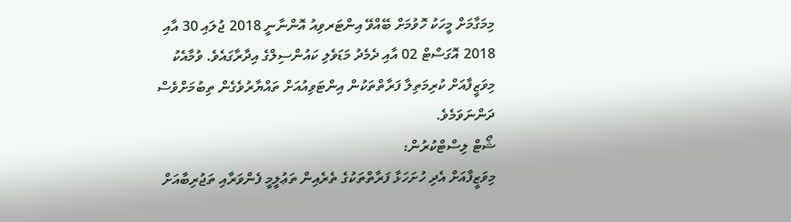މިމަގާމަށް މީހަކު ހޮވުމަށް ބޭއްވޭ އިންޓަރވިއު އޮންނާނީ 2018 ޖުލައި 30 އާއި 2018 އޮގަސްޓް 02 އާއި ދެމެދު މަޑަވެލި ކައުންސިލްގެ އިދާރާގައެވެ. ވުމާއެކު މިވަޒީފާއަށް ކުރިމަތިލާ ފަރާތްތަކުން އިންޓަވިއުއަށް ތައްޔާރުވެގެން ތިބުމަށްވެސް ދަންނަވަމެވެ.
ޝޯޓް ލިސްޓްކުރުން:
މިވަޒީފާއަށް އެދި ހުށަހަޅާ ފަރާތްތަކުގެ ތެރެއިން ތަޢުލީމީ ފެންވަރާއި ތަޖުރިބާއަށް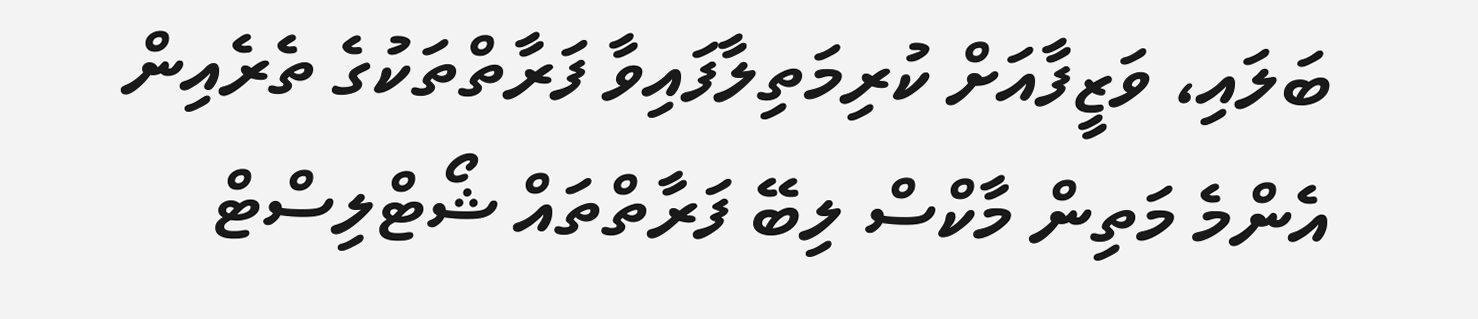ބަލައި، ވަޒީފާއަށް ކުރިމަތިލާފައިވާ ފަރާތްތަކުގެ ތެރެއިން އެންމެ މަތިން މާކްސް ލިބޭ ފަރާތްތައް ޝޯޓްލިސްޓް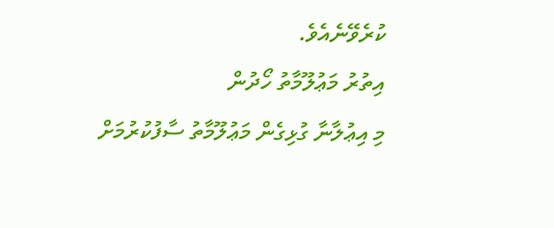ކުރެވޭނެއެވެ.
އިތުރު މަޢުލޫމާތު ހޯދުން
މި އިޢުލާނާ ގުޅިގެން މަޢުލޫމާތު ސާފުކުރުމަށް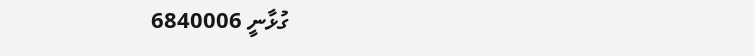ގުޅާނީ 6840006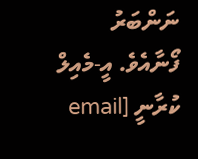ނަންބަރު ފޯނާއެވެ. އީ-މެއިލް ކުރާނީ [email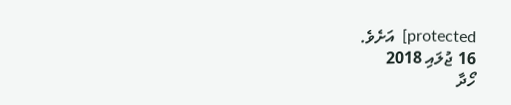protected]  އަށެވެ.
16 ޖުލައި 2018
ހޯދާ